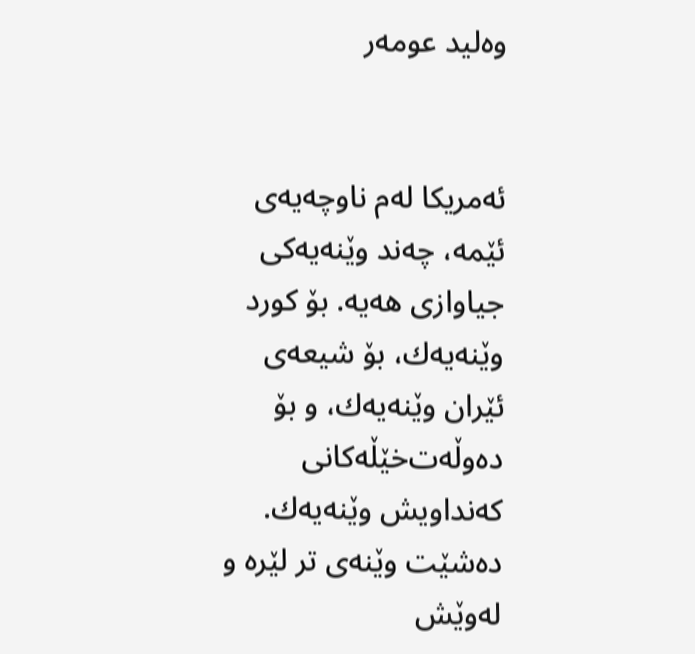وه‌لید عومه‌ر


ئه‌مریكا له‌م ناوچه‌یه‌ی ئێمه‌، چه‌ند وێنه‌یه‌كی جیاوازی هه‌یه‌. بۆ كورد وێنه‌یه‌ك، بۆ شیعه‌ی ئێران وێنه‌یه‌ك، و بۆ ده‌وڵه‌ت‌خێڵه‌كانی كه‌نداویش وێنه‌یه‌ك. ده‌شێت وێنه‌ی تر لێره‌ و له‌وێش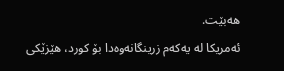هه‌بێت.
ئه‌مریكا له‌ یه‌كه‌م زرینگانه‌وه‌دا بۆ كورد، هێزێكی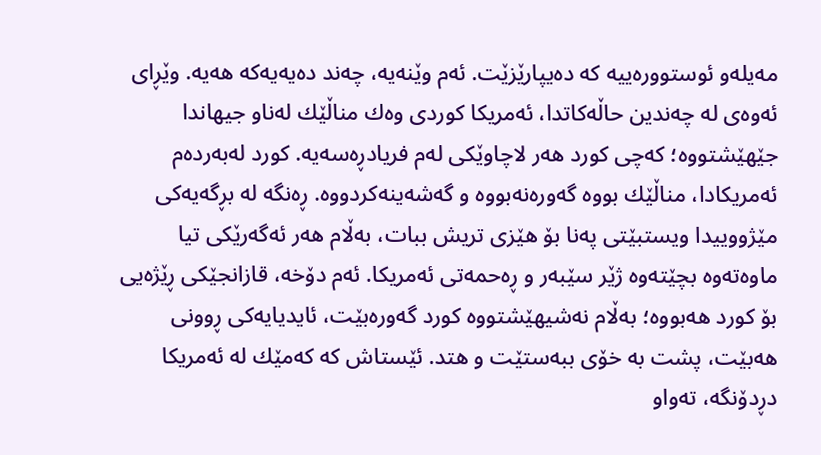مه‌یله‌و ئوستووره‌ییه‌ كه‌ ده‌یپارێزێت. ئه‌م وێنه‌یه‌، چه‌ند ده‌یه‌یه‌كه‌ هه‌یه‌. وێڕای ئه‌وه‌ی له‌ چه‌ندین حاڵه‌كاتدا، ئه‌مریكا كوردی وه‌ك مناڵێك له‌ناو جیهاندا جێهێشتووه‌؛ كه‌چی كورد هه‌ر لاچاوێكی له‌م فریادڕه‌سه‌یه‌. كورد له‌به‌رده‌م ئه‌مریكادا، مناڵێك بووه‌ گه‌وره‌نه‌بووه‌ و گه‌شه‌ینه‌كردووه‌. ڕه‌نگه‌ له‌ بڕگه‌یه‌كی مێژووییدا ویستبێتی په‌نا بۆ هێزی تریش ببات، به‌ڵام هه‌ر ئه‌گه‌رێكی تیا ماوه‌ته‌وه‌ بچێته‌وه‌ ژێر سێبه‌ر و ڕه‌حمه‌تی ئه‌مریكا. ئه‌م دۆخه‌، قازانجێكی ڕێژه‌یی بۆ كورد هه‌بووه‌؛ به‌ڵام نه‌شیهێشتووه‌ كورد گه‌وره‌بێت، ئایدیایه‌كی ڕوونی هه‌بێت، پشت به‌ خۆی ببه‌ستێت و هتد. ئێستاش كه‌ كه‌مێك له‌ ئه‌مریكا دڕدۆنگه‌، ته‌واو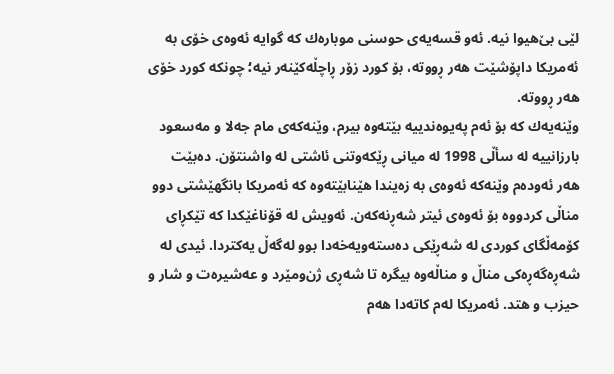لێی بێ‌هیوا نیه‌. ئه‌و قسه‌یه‌ی حوسنی موباره‌ك كه‌ گوایه‌ ئه‌وه‌ی خۆی به‌ ئه‌مریكا داپۆشێت هه‌ر ڕووته‌، بۆ كورد زۆر ڕاچڵه‌كێنه‌ر نیه‌؛ چونكه‌ كورد خۆی هه‌ر ڕووته‌.
وێنه‌یه‌ك كه‌ بۆ ئه‌م په‌یوه‌ندییه‌ بێته‌وه‌ بیرم، وێنه‌كه‌ی مام جه‌لا و مه‌سعود بارزانییه‌ له‌ سأڵی 1998 له میانی‌ ڕێكه‌وتنی ئاشتی له‌ واشنتۆن. ده‌بێت هه‌ر ئه‌وده‌م وێنه‌كه‌ ئه‌وه‌ی به‌ زه‌یندا هێنابێته‌وه‌ كه‌ ئه‌مریكا بانگهێشتی دوو مناڵی كردووه‌ بۆ ئه‌وه‌ی ئیتر شه‌ڕنه‌كه‌ن. ئه‌ویش له‌ قۆناغێكدا كه‌ تێكڕای كۆمه‌ڵگای كوردی له‌ شه‌ڕێكی ده‌سته‌ویه‌خه‌دا بوو له‌گه‌ڵ یه‌كتردا. ئیدی له‌ شه‌ڕه‌گه‌ڕه‌كی مناڵ و مناڵه‌وه‌ بیگره‌ تا شه‌ڕی ژن‌ومێرد و عه‌شیره‌ت و شار و حیزب و هتد. ئه‌مریكا له‌م كاته‌دا هه‌م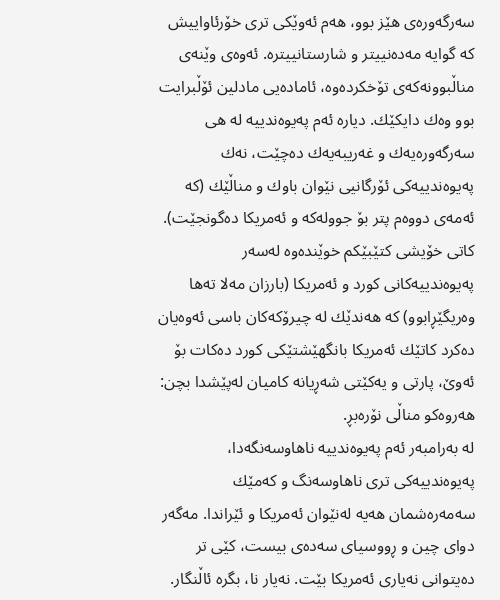سه‌رگه‌وره‌ی هێز بوو، هه‌م ئه‌وێكی تری خۆرئاواییش كه‌ گوایه‌ مه‌ده‌نییتر و شارستانییتره‌. ئه‌وه‌ی وێنه‌ی مناڵبوونه‌كه‌ی تۆخكرده‌وه‌، ئاماده‌یی مادلین ئۆڵبرایت بوو وه‌ك دایكێك. دیاره‌ ئه‌م په‌یوه‌ندییه‌ له‌ هی سه‌رگه‌وره‌یه‌ك و غه‌ریبه‌یه‌ك ده‌چێت، نه‌ك په‌یوه‌ندییه‌كی ئۆرگانیی نێوان باوك و مناڵێك (كه‌ ئه‌مه‌ی دووه‌م پتر بۆ جووله‌كه‌ و ئه‌مریكا ده‌گونجێت). كاتی خۆیشی كتێبێكم خوێنده‌وه‌ له‌سه‌ر په‌یوه‌ندییه‌كانی كورد و ئه‌مریكا (بارزان مه‌لا ته‌ها وه‌ریگێڕابوو) كه‌ هه‌ندێك له‌ چیرۆكه‌كان باسی ئه‌وه‌یان ده‌كرد كاتێك ئه‌مریكا بانگهێشتێكی كورد ده‌كات بۆ ئه‌وێ، پارتی و یه‌كێتی شه‌ڕیانه‌ كامیان له‌پێشدا بچن: هه‌روه‌كو مناڵی نۆره‌بڕ.
له‌ به‌رامبه‌ر ئه‌م په‌یوه‌ندییه‌ ناهاوسه‌نگه‌دا، په‌یوه‌ندییه‌كی تری ناهاوسه‌نگ و كه‌مێك سه‌مه‌ره‌شمان هه‌یه‌ له‌نێوان ئه‌مریكا و ئێراندا. مه‌گه‌ر دوای چین و ڕووسیای سه‌ده‌ی بیست، كێی تر ده‌یتوانی نه‌یاری ئه‌مریكا بێت. نه‌یار نا، بگره‌ ئاڵنگار.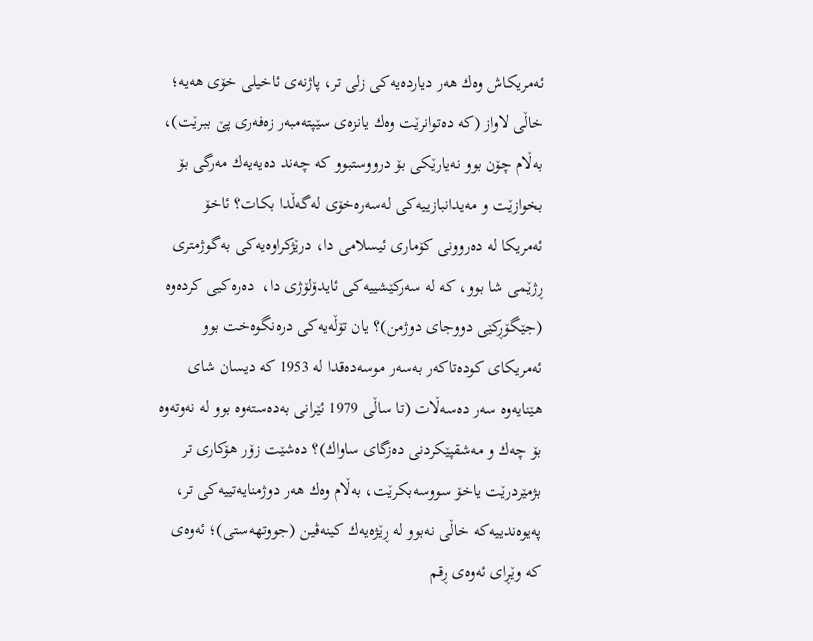ئه‌مریكاش وه‌ك هه‌ر دیارده‌یه‌كی زلی تر، پاژنه‌ی ئاخیلی خۆی هه‌یه‌؛ خاڵی لاواز (كه‌ ده‌توانرێت وه‌ك یانزه‌ی سێپته‌مبه‌ر زه‌فه‌ری پێ ببرێت)، به‌ڵام چۆن بوو نه‌یارێكی بۆ درووستبوو كه‌ چه‌ند ده‌یه‌یه‌ك مه‌رگی بۆ بخوازێت و مه‌یدانبازییه‌كی له‌سه‌ره‌خۆی له‌گه‌ڵدا بكات؟ ئاخۆ ئه‌مریكا له‌ ده‌روونی كۆماری ئیسلامی دا، درێژكراوه‌یه‌كی به‌گوژمتری ڕژێمی شا بوو، كه‌ له‌ سه‌ركێشییه‌كی ئایدۆلۆژی دا،  ده‌ره‌كیی كرده‌وه‌ (جێگۆڕكێی دووجای دوژمن)؟ یان تۆڵه‌یه‌كی دره‌نگوه‌خت بوو ئه‌مریكای كوده‌تاكه‌ر به‌سه‌ر موسه‌ده‌قدا له‌ 1953 كه‌ دیسان شای هێنایه‌وه‌ سه‌ر ده‌سه‌ڵات (تا ساڵی 1979 ئێرانی به‌ده‌سته‌وه‌ بوو له‌ نه‌وته‌وه‌ بۆ چه‌ك و مه‌شقپێكردنی ده‌زگای ساواك)؟ ده‌شێت زۆر هۆكاری تر بژمێردرێت یاخۆ سووسه‌بكرێت، به‌ڵام وه‌ك هه‌ر دوژمنایه‌تییه‌كی تر، په‌یوه‌ندییه‌كه‌ خاڵی نه‌بوو له‌ ڕێژه‌یه‌ك كینه‌ڤین (جووتهه‌ستی)؛ ئه‌وه‌ی كه‌ وێڕای ئه‌وه‌ی ڕقم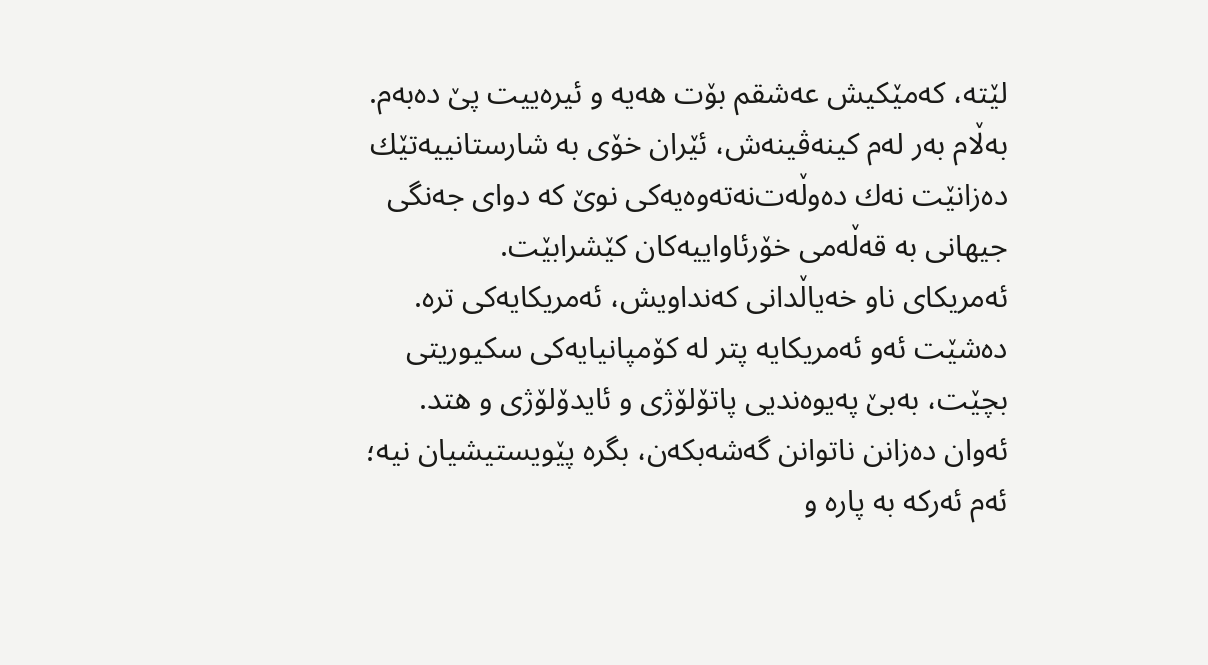لێته‌، كه‌مێكیش عه‌شقم بۆت هه‌یه‌ و ئیره‌ییت پێ ده‌به‌م. به‌ڵام به‌ر له‌م كینه‌ڤینه‌ش، ئێران خۆی به‌ شارستانییه‌تێك ده‌زانێت نه‌ك ده‌وڵه‌ت‌نه‌ته‌وه‌یه‌كی نوێ كه‌ دوای جه‌نگی جیهانی به‌ قه‌ڵه‌می خۆرئاواییه‌كان كێشرابێت.
ئه‌مریكای ناو خه‌یاڵدانی كه‌نداویش، ئه‌مریكایه‌كی تره‌. ده‌شێت ئه‌و ئه‌مریكایه‌ پتر له‌ كۆمپانیایه‌كی سكیوریتی بچێت، به‌بێ په‌یوه‌ندیی پاتۆلۆژی و ئایدۆلۆژی و هتد. ئه‌وان ده‌زانن ناتوانن گه‌شه‌بكه‌ن، بگره‌ پێویستیشیان نیه‌؛ ئه‌م ئه‌ركه‌ به‌ پاره‌ و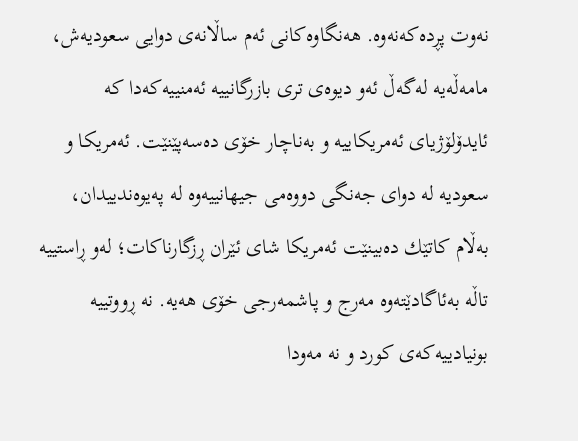نه‌وت پڕده‌كه‌نه‌وه‌. هه‌نگاوه‌كانی ئه‌م ساڵانه‌ی دوایی سعودیه‌ش، مامه‌ڵه‌یه‌ له‌گه‌ڵ ئه‌و دیوه‌ی تری بازرگانییه‌ ئه‌منییه‌كه‌دا كه‌ ئایدۆلۆژیای ئه‌مریكاییه‌ و به‌ناچار خۆی ده‌سه‌پێنێت. ئه‌مریكا و سعودیه‌ له‌ دوای جه‌نگی دووه‌می جیهانییه‌وه‌ له‌ په‌یوه‌ندییدان، به‌ڵام كاتێك ده‌بینێت ئه‌مریكا شای ئێران ڕزگارناكات؛ له‌و ڕاستییه‌ تاڵه‌ به‌ئاگادێته‌وه‌ مه‌رج و پاشمه‌رجی خۆی هه‌یه‌. نه‌ ڕووتییه‌ بونیادییه‌كه‌ی كورد و نه‌ مه‌ودا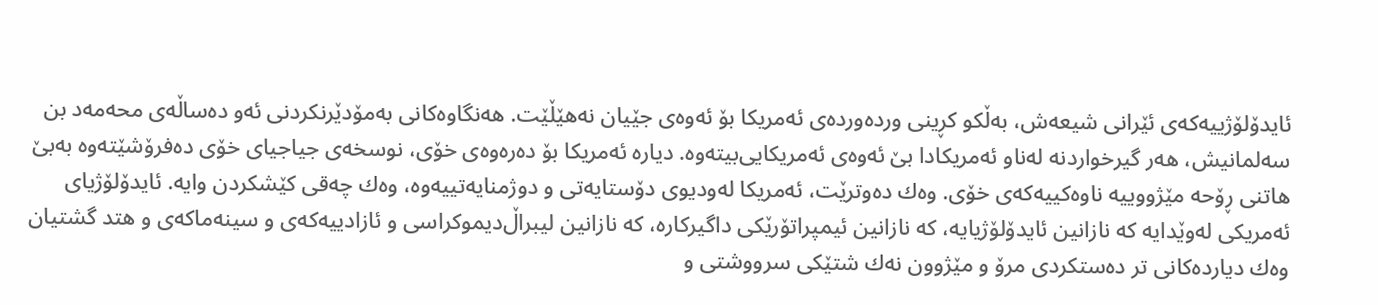ئایدۆلۆژییه‌كه‌ی ئێرانی شیعه‌ش، به‌ڵكو كڕینی ورده‌ورده‌ی ئه‌مریكا بۆ ئه‌وه‌ی جێیان نه‌هێڵێت. هه‌نگاوه‌كانی به‌مۆدێرنكردنی ئه‌و ده‌ساڵه‌ی محه‌مه‌د بن سه‌لمانیش، هه‌ر گیرخواردنه‌ له‌ناو ئه‌مریكادا بێ ئه‌وه‌ی ئه‌مریكایی‌بیته‌وه‌. دیاره‌ ئه‌مریكا بۆ ده‌ره‌وه‌ی خۆی، نوسخه‌ی جیاجیای خۆی ده‌فرۆشێته‌وه‌ به‌بێ هاتنی ڕۆحه‌ مێژووییه‌ ناوه‌كییه‌كه‌ی خۆی. وه‌ك ده‌وترێت، ئه‌مریكا له‌ودیوی دۆستایه‌تی و دوژمنایه‌تییه‌وه‌، وه‌ك چه‌قی كێشكردن وایه‌. ئایدۆلۆژیای ئه‌مریكی له‌وێدایه‌ كه‌ نازانین ئایدۆلۆژیایه‌، كه‌ نازانین ئیمپراتۆرێكی داگیركاره‌، كه‌ نازانین لیبراڵ‌دیموكراسی و ئازادییه‌كه‌ی و سینه‌ماكه‌ی و هتد گشتیان وه‌ك دیارده‌كانی تر ده‌ستكردی مرۆ و مێژوون نه‌ك شتێكی سرووشتی و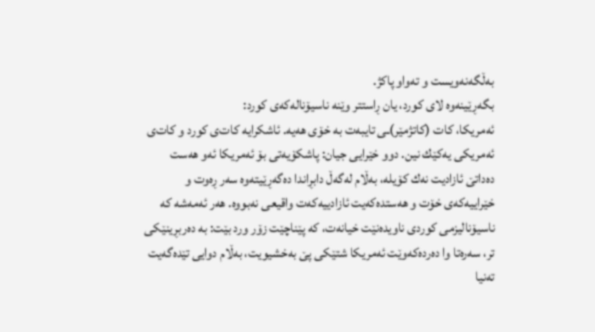به‌ڵگه‌نه‌ویست و ته‌واو پاكژ.
بگه‌ڕێینه‌وه‌ لای كورد، یان ڕاستتر وێنه‌ ناسیۆناله‌كه‌ی كورد:
ئه‌مریكا، كات (كاتژمێر)ـی تایبه‌ت به‌ خۆی هه‌یه‌. ئاشكرایه‌ كات‌ی كورد و كات‌ی ئه‌مریكی یه‌كێك نین. دوو خێرایی جیان: پاشكۆیه‌تی بۆ ئه‌مریكا ئه‌و هه‌ست ده‌داتێ ئازادیت نه‌ك كۆیله‌، به‌ڵام له‌گه‌ڵ دابڕاندا ده‌گه‌ڕێیته‌وه‌ سه‌ر ڕه‌وت و خێراییه‌كه‌ی خۆت و هه‌ستده‌كه‌یت ئازادییه‌كه‌ت واقیعی نه‌بووه‌. هه‌ر ئه‌مه‌شه‌ كه‌ ناسیۆنالیزمی كوردی ناویده‌نێت خیانه‌ت، كه‌ پێناچێت زۆر ورد بێت: به‌ ده‌ربڕینێكی تر، سه‌ره‌تا وا ده‌رده‌كه‌وێت ئه‌مریكا شتێكی پێ به‌خشیویت، به‌ڵام دوایی تێده‌گه‌یت ته‌نیا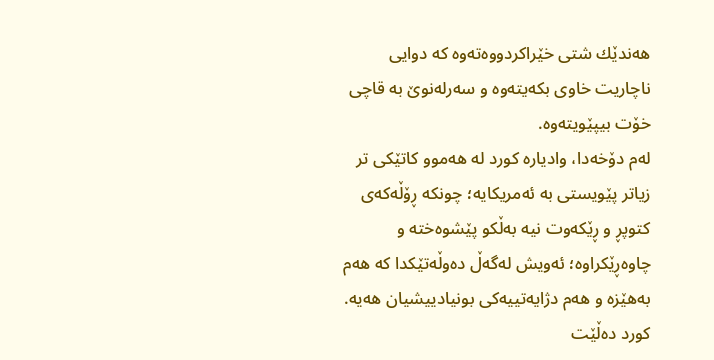هه‌ندێك شتی خێراكردووه‌ته‌وه كه‌ دوایی ناچاریت خاوی بكه‌یته‌وه‌ و سه‌رله‌نوێ به‌ قاچی خۆت بیپێویته‌وه‌‌.
له‌م دۆخه‌دا، وادیاره‌ كورد له‌ هه‌موو كاتێكی تر زیاتر پێویستی به‌ ئه‌مریكایه؛ چونكه‌ ڕۆڵه‌كه‌ی كتوپڕ و ڕێكه‌وت نیه‌ به‌ڵكو پێشوه‌خته‌ و چاوه‌ڕێكراوه‌؛ ئه‌ویش له‌گه‌ڵ ده‌وڵه‌تێكدا كه‌ هه‌م به‌هێزه‌ و هه‌م دژایه‌تییه‌كی بونیادییشیان هه‌یه‌. كورد ده‌ڵێت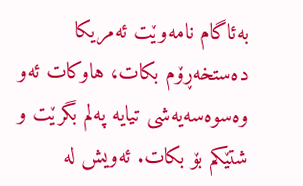به‌ئاگام نامه‌وێت ئه‌مریكا ده‌ستخه‌ڕۆم بكات، هاوكات ئه‌و وه‌سوه‌سه‌یه‌شی تیایه‌ په‌لم بگرێت و شتێكم بۆ بكات. ئه‌ویش له‌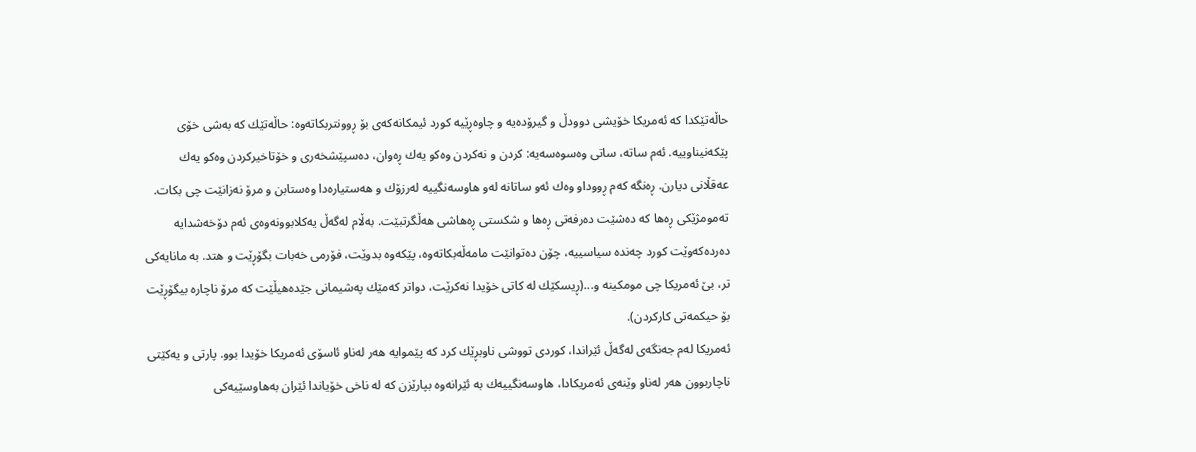حاڵه‌تێكدا كه‌ ئه‌مریكا خۆیشی دوودڵ و گیرۆده‌یه‌ و چاوه‌ڕێیه‌ كورد ئیمكانه‌كه‌ی بۆ ڕوونتربكاته‌وه‌: حاڵه‌تێك كه‌ به‌شی خۆی پێكه‌نیناوییه‌. ئه‌م ساته‌، ساتی وه‌سوه‌سه‌یه‌: كردن و نه‌كردن وه‌كو یه‌ك ڕه‌وان، ده‌سپێشخه‌ری و خۆتاخیركردن وه‌كو یه‌ك عه‌قڵانی دیارن. ڕه‌نگه‌ كه‌م ڕووداو وه‌ك ئه‌و ساتانه‌ له‌و هاوسه‌نگییه‌ له‌رزۆك و هه‌ستیاره‌دا وه‌ستابن و مرۆ نه‌زانێت چی بكات. ته‌مومژێكی ڕه‌ها كه‌ ده‌شێت ده‌رفه‌تی ڕه‌ها و شكستی ڕه‌هاشی هه‌ڵگرتبێت. به‌ڵام له‌گه‌ڵ یه‌كلابوونه‌وه‌ی ئه‌م دۆخه‌شدایه‌ ده‌رده‌كه‌وێت كورد چه‌نده‌ سیاسییه‌، چۆن ده‌توانێت مامه‌‌ڵه‌بكاته‌وه‌، پێكه‌وه‌ بدوێت، فۆرمی خه‌بات بگۆڕێت و هتد. به‌ مانایه‌كی تر، بێ ئه‌مریكا چی مومكینه‌ و...(ڕیسكێك له‌ كاتی خۆیدا نه‌كرێت، دواتر كه‌مێك په‌شیمانی جێده‌هیڵێت كه‌ مرۆ ناچاره‌ بیگۆڕێت بۆ حیكمه‌تی كاركردن).
ئه‌مریكا له‌م جه‌نگه‌ی له‌گه‌ڵ ئێراندا، كوردی تووشی ناوبڕێك كرد كه‌ پێموایه‌ هه‌ر له‌ناو ئاسۆی ئه‌مریكا خۆیدا بوو. پارتی و یه‌كێتی ناچاربوون هه‌ر له‌ناو وێنه‌ی ئه‌مریكادا، هاوسه‌نگییه‌ك به‌ ئێرانه‌وه‌ بپارێزن كه‌ له‌ ناخی خۆیاندا ئێران به‌هاوسێیه‌كی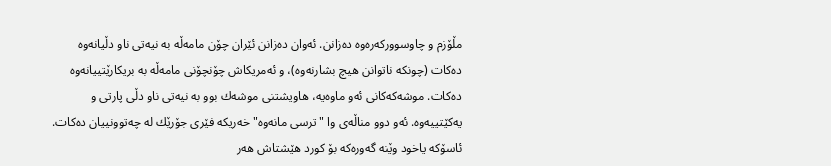مڵۆزم و چاوسووركه‌ره‌وه‌ ده‌زانن. ئه‌وان ده‌زانن ئێران چۆن مامه‌ڵه‌ به‌ نیه‌تی ناو دڵیانه‌وه‌ ده‌كات (چونكه‌ ناتوانن هیچ بشارنه‌وه‌)، و ئه‌مریكاش چۆنچۆنی مامه‌ڵه‌ به بریكارێتییانه‌وه‌ ده‌كات. موشه‌كه‌كانی ئه‌و ماوه‌یه‌، هاویشتنی موشه‌ك بوو به‌ نیه‌تی ناو دڵی پارتی و یه‌كێتییه‌وه‌. ئه‌و دوو مناڵه‌ی وا "ترسی مانه‌وه" خه‌ریكه‌ فێری جۆرێك له‌ چه‌توونییان ده‌كات. ئاسۆكه‌ یاخود وێنه‌ گه‌وره‌كه‌ بۆ كورد هێشتاش هه‌ر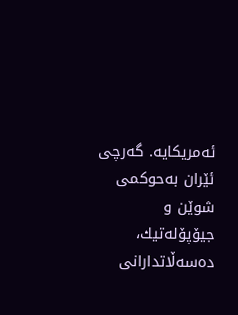ئه‌مریكایه‌. گه‌رچی ئێران به‌حوكمی شوێن و جیۆپۆله‌تیك، ده‌سه‌ڵاتدارانی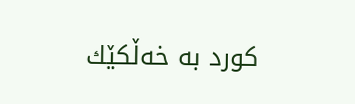كورد به‌ خه‌ڵكێك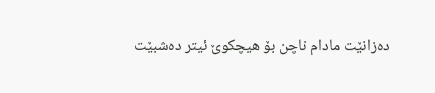ده‌زانێت مادام ناچن بۆ هیچكوێ ئیتر ده‌شبێت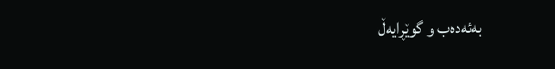به‌ئه‌ده‌ب و گوێڕایه‌ڵ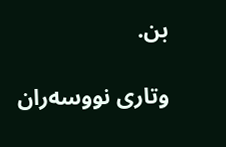بن.

وتاری نووسەران